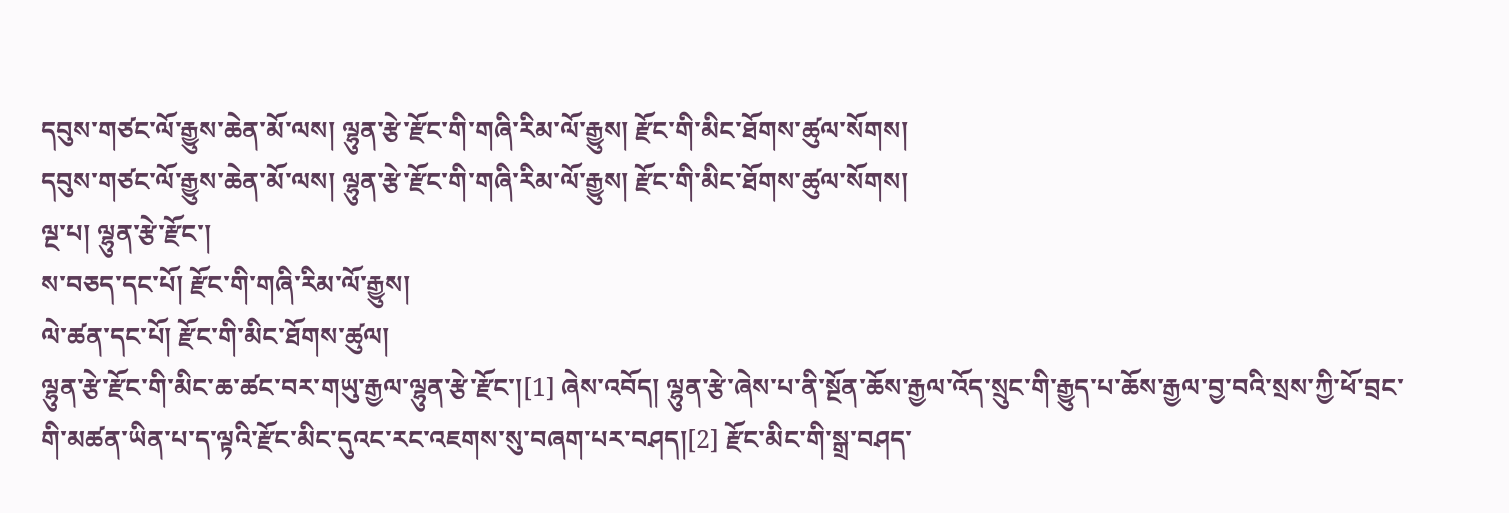དབུས་གཙང་ལོ་རྒྱུས་ཆེན་མོ་ལས། ལྷུན་རྩེ་རྫོང་གི་གཞི་རིམ་ལོ་རྒྱུས། རྫོང་གི་མིང་ཐོགས་ཚུལ་སོགས།
དབུས་གཙང་ལོ་རྒྱུས་ཆེན་མོ་ལས། ལྷུན་རྩེ་རྫོང་གི་གཞི་རིམ་ལོ་རྒྱུས། རྫོང་གི་མིང་ཐོགས་ཚུལ་སོགས།
ལྔ་པ། ལྷུན་རྩེ་རྫོང་།
ས་བཅད་དང་པོ། རྫོང་གི་གཞི་རིམ་ལོ་རྒྱུས།
ལེ་ཚན་དང་པོ། རྫོང་གི་མིང་ཐོགས་ཚུལ།
ལྷུན་རྩེ་རྫོང་གི་མིང་ཆ་ཚང་བར་གཡུ་རྒྱལ་ལྷུན་རྩེ་རྫོང་།[1] ཞེས་འབོད། ལྷུན་རྩེ་ཞེས་པ་ནི་སྔོན་ཆོས་རྒྱལ་འོད་སྲུང་གི་རྒྱུད་པ་ཆོས་རྒྱལ་བྱ་བའི་སྲས་ཀྱི་ཕོ་བྲང་གི་མཚན་ཡིན་པ་ད་ལྟའི་རྫོང་མིང་དུའང་རང་འཇགས་སུ་བཞག་པར་བཤད།[2] རྫོང་མིང་གི་སྒྲ་བཤད་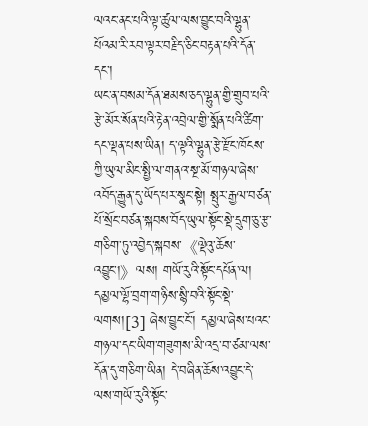ལའང་ནང་པའི་ལྟ་ཚུལ་ལས་བྱུང་བའི་ལྷུན་པོའམ་རི་རབ་ལྟར་བརྗིད་ཅིང་བརྟན་པའི་དོན་དང་།
ཡང་ན་བསམ་དོན་ཐམས་ཅད་ལྷུན་གྱི་གྲུབ་པའི་རྩེ་མོར་སོན་པའི་རྟེན་འབྲེལ་གྱི་སྨོན་པའི་ཚིག་དང་ལྡན་པས་ཡིན། ད་ལྟའི་ལྷུན་རྩེ་རྫོང་ཁོངས་ཀྱི་ཡུལ་མིང་སྤྱི་ལ་གནའ་སྔ་མོ་གཉལ་ཞེས་འབོད་རྒྱུན་དུ་ཡོད་པར་སྣང་སྟེ། སྤུར་རྒྱལ་བཙན་པོ་སྲོང་བཙན་སྐབས་བོད་ཡུལ་སྟོང་སྡེ་དྲུག་ཅུ་རྩ་གཅིག་ཏུ་འབྱེད་སྐབས་《ལྡེའུ་ཆོས་འབྱུང་།》ལས། གཡོ་རུའི་སྟོང་དཔོན་ལ། དམྱལ་ལྷོ་བྲག་གཉིས་སྙི་བའི་སྟོང་སྡེ་ལགས།[3] ཞེས་བྱུང་ངོ་། དམྱལ་ཞེས་པའང་གཉལ་དང་ཡིག་གཟུགས་མི་འདྲ་བ་ཙམ་ལས་དོན་དུ་གཅིག་ཡིན། དེ་བཞིན་ཆོས་འབྱུང་དེ་ལས་གཡོ་རུའི་སྟོང་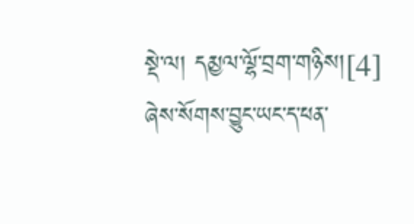སྡེ་ལ། དམྱལ་ལྷོ་བྲག་གཉིས།[4] ཞེས་སོགས་བྱུང་ཡང་ད་ཕན་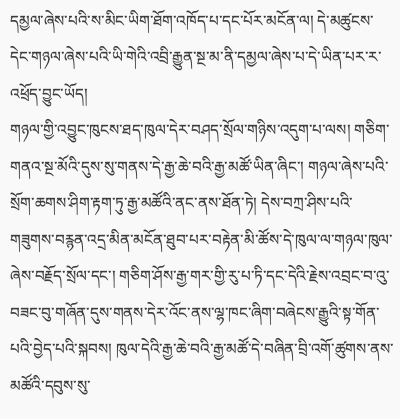དམྱལ་ཞེས་པའི་ས་མིང་ཡིག་ཐོག་འཁོད་པ་དང་པོར་མངོན་ལ། དེ་མཚུངས་དེང་གཉལ་ཞེས་པའི་ཡི་གེའི་འབྲི་རྒྱུན་སྔ་མ་ནི་དམྱལ་ཞེས་པ་དེ་ཡིན་པར་ར་འཕྲོད་བྱུང་ཡོད།
གཉལ་གྱི་འབྱུང་ཁུངས་ཐད་ཁུལ་དེར་བཤད་སྲོལ་གཉིས་འདུག་པ་ལས། གཅིག་གནའ་སྔ་མོའི་དུས་སུ་གནས་དེ་རྒྱ་ཆེ་བའི་རྒྱ་མཚོ་ཡིན་ཞིང་། གཉལ་ཞེས་པའི་སྲོག་ཆགས་ཤིག་རྟག་ཏུ་རྒྱ་མཚོའི་ནང་ནས་ཐོན་ཏེ། དེས་བཀྲ་ཤིས་པའི་གཟུགས་བརྙན་འདྲ་མིན་མངོན་ཐུབ་པར་བརྟེན་མི་ཚོས་དེ་ཁུལ་ལ་གཉལ་ཁུལ་ཞེས་བརྗོད་སྲོལ་དང་། གཅིག་ཤོས་རྒྱ་གར་གྱི་རུ་པ་ཏི་དང་དེའི་རྗེས་འབྲང་བ་འུ་བཟང་བུ་གཞོན་དུས་གནས་དེར་འོང་ནས་ལྷ་ཁང་ཞིག་བཞེངས་རྒྱུའི་སྟ་གོན་པའི་བྱེད་པའི་སྐབས། ཁུལ་དེའི་རྒྱ་ཆེ་བའི་རྒྱ་མཚོ་དེ་བཞིན་བྲི་འགོ་ཚུགས་ནས་མཚོའི་དབུས་སུ་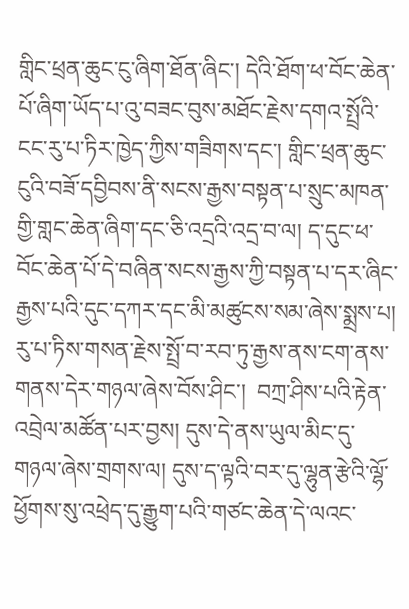གླིང་ཕྲན་ཆུང་ངུ་ཞིག་ཐོན་ཞིང་། དེའི་ཐོག་ཕ་བོང་ཆེན་པོ་ཞིག་ཡོད་པ་འུ་བཟང་བུས་མཐོང་རྗེས་དགའ་སྤྲོའི་ངང་རུ་པ་ཏིར་ཁྱེད་ཀྱིས་གཟིགས་དང་། གླིང་ཕྲན་ཆུང་ངུའི་བཟོ་དབྱིབས་ནི་སངས་རྒྱས་བསྟན་པ་སྲུང་མཁན་གྱི་གླང་ཆེན་ཞིག་དང་ཅི་འདྲའི་འདྲ་བ་ལ། ད་དུང་ཕ་བོང་ཆེན་པོ་དེ་བཞིན་སངས་རྒྱས་ཀྱི་བསྟན་པ་དར་ཞིང་རྒྱས་པའི་དུང་དཀར་དང་མི་མཚུངས་སམ་ཞེས་སྨྲས་པ། རུ་པ་ཏིས་གསན་རྗེས་སྤྲོ་བ་རབ་ཏུ་རྒྱས་ནས་ངག་ནས་གནས་དེར་གཉལ་ཞེས་བོས་ཤིང་།  བཀྲ་ཤིས་པའི་རྟེན་འབྲེལ་མཚོན་པར་བྱས། དུས་དེ་ནས་ཡུལ་མིང་དུ་གཉལ་ཞེས་གྲགས་ལ། དུས་ད་ལྟའི་བར་དུ་ལྷུན་རྩེའི་ལྷོ་ཕྱོགས་སུ་འཕྲེད་དུ་རྒྱུག་པའི་གཙང་ཆེན་དེ་ལའང་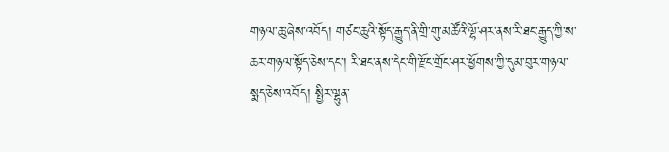གཉལ་ཆུ་ཞེས་འབོད། གཙང་ཆུའི་སྟོད་རྒྱུད་ནི་གྲི་གུ་མཚོའི་ལྷོ་ཤར་ནས་རི་ཐང་རྒྱུད་ཀྱི་ས་ཆར་གཉལ་སྟོད་ཅེས་དང་། རི་ཐང་ནས་དེང་གི་རྫོང་གྲོང་ཤར་ཕྱོགས་ཀྱི་དུམ་བུར་གཉལ་སྨད་ཅེས་འབོད། སྤྱིར་ལྷུན་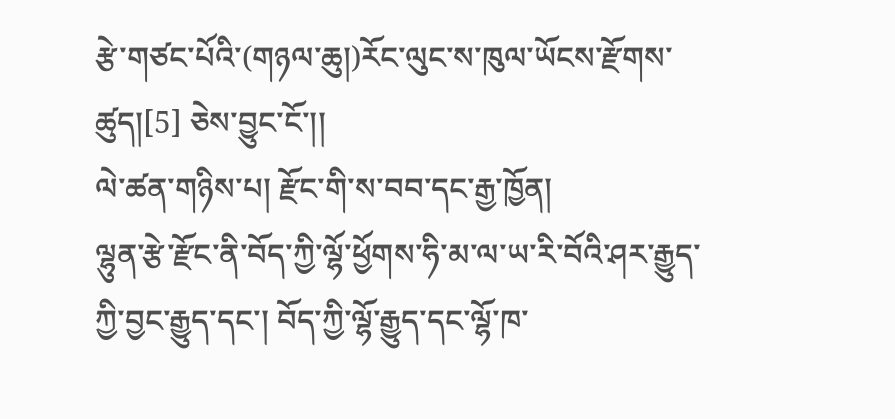རྩེ་གཙང་པོའི་(གཉལ་ཆུ།)རོང་ལུང་ས་ཁུལ་ཡོངས་རྫོགས་ཚུད།[5] ཅེས་བྱུང་ངོ་།།
ལེ་ཚན་གཉིས་པ། རྫོང་གི་ས་བབ་དང་རྒྱ་ཁྱོན།
ལྷུན་རྩེ་རྫོང་ནི་བོད་ཀྱི་ལྷོ་ཕྱོགས་ཧི་མ་ལ་ཡ་རི་བོའི་ཤར་རྒྱུད་ཀྱི་བྱང་རྒྱུད་དང་། བོད་ཀྱི་ལྷོ་རྒྱུད་དང་ལྷོ་ཁ་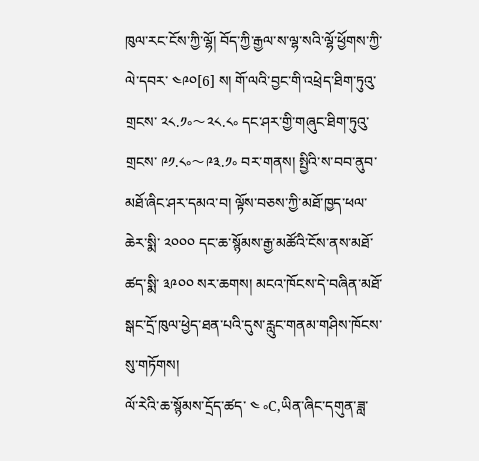ཁུལ་རང་ངོས་ཀྱི་ལྷོ། བོད་ཀྱི་རྒྱལ་ས་ལྷ་སའི་ལྷོ་ཕྱོགས་ཀྱི་ལེ་དབར་ ༤༩༠[6] ས། གོ་ལའི་བྱང་གི་འཕྲེད་ཐིག་ཏུའུ་གྲངས་ ༢༨.༡༚〜༢༨.༨༚ དང་ཤར་གྱི་གཞུང་ཐིག་ཏུའུ་གྲངས་ ༩༡.༨༚〜༩༣.༡༚ བར་གནས། སྤྱིའི་ས་བབ་ནུབ་མཐོ་ཞིང་ཤར་དམའ་བ། ལྟོས་བཅས་ཀྱི་མཐོ་ཁྱད་ཕལ་ཆེར་སྨི་ ༢༠༠༠ དང་ཆ་སྙོམས་རྒྱ་མཚོའི་ངོས་ནས་མཐོ་ཚད་སྨི་ ༣༩༠༠ སར་ཆགས། མངའ་ཁོངས་དེ་བཞིན་མཐོ་སྒང་དྲོ་ཁུལ་ཕྱེད་ཐན་པའི་དུས་རླུང་གནམ་གཤིས་ཁོངས་སུ་གཏོགས།
ལོ་རེའི་ཆ་སྙོམས་དྲོད་ཚད་ ༤ ༚C‚ཡིན་ཞིང་དགུན་ཟླ་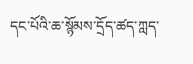དང་པོའི་ཆ་སྙོམས་དྲོད་ཚད་ཀླད་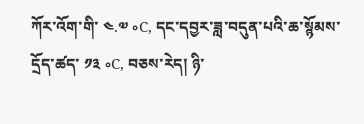ཀོར་འོག་གི་ ༤.༧ ༚C‚ དང་དབྱར་ཟླ་བདུན་པའི་ཆ་སྙོམས་དྲོད་ཚད་ ༡༣ ༚C‚ བཅས་རེད། ཉི་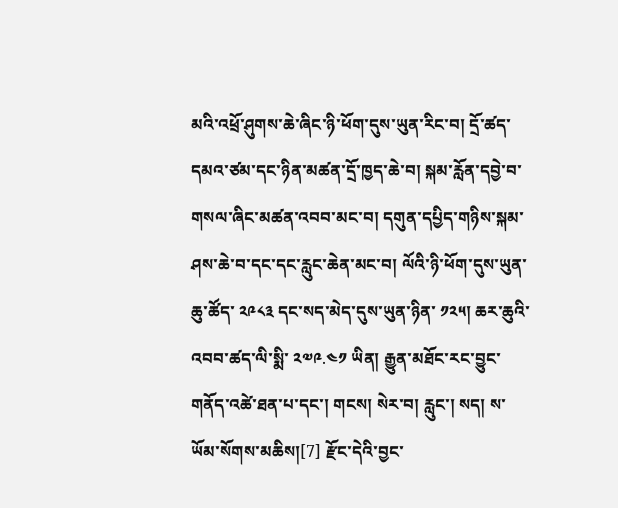མའི་འཕྲོ་ཤུགས་ཆེ་ཞིང་ཉི་ཕོག་དུས་ཡུན་རིང་བ། དྲོ་ཚད་དམའ་ཙམ་དང་ཉིན་མཚན་དྲོ་ཁྱད་ཆེ་བ། སྐམ་རློན་དབྱེ་བ་གསལ་ཞིང་མཚན་འབབ་མང་བ། དགུན་དཔྱིད་གཉིས་སྐམ་ཤས་ཆེ་བ་དང་དང་རླུང་ཆེན་མང་བ། ལོའི་ཉི་ཕོག་དུས་ཡུན་ཆུ་ཚོད་ ༢༩༨༣ དང་སད་མེད་དུས་ཡུན་ཉིན་ ༡༢༥། ཆར་ཆུའི་འབབ་ཚད་ལི་སྨི་ ༢༧༩.༤༡ ཡིན། རྒྱུན་མཐོང་རང་བྱུང་གནོད་འཚེ་ཐན་པ་དང་། གངས། སེར་བ། རླུང་། སད། ས་ཡོམ་སོགས་མཆིས།[7] རྫོང་དེའི་བྱང་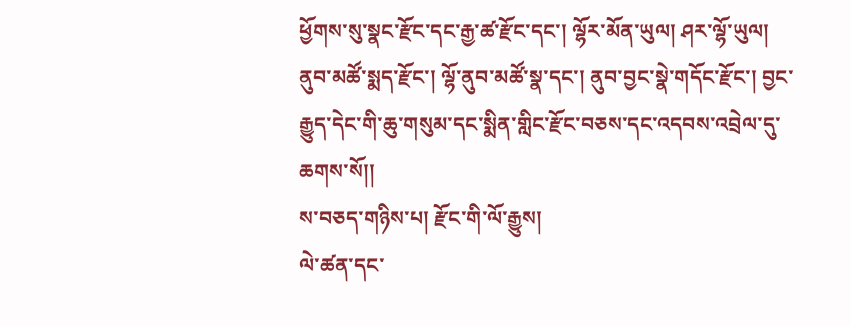ཕྱོགས་སུ་སྣང་རྫོང་དང་རྒྱ་ཚ་རྫོང་དང་། ལྷོར་མོན་ཡུལ། ཤར་ལྷོ་ཡུལ། ནུབ་མཚོ་སྨད་རྫོང་། ལྷོ་ནུབ་མཚོ་སྣ་དང་། ནུབ་བྱང་སྣེ་གདོང་རྫོང་། བྱང་རྒྱུད་དེང་གི་ཆུ་གསུམ་དང་སྨིན་གླིང་རྫོང་བཅས་དང་འདབས་འབྲེལ་དུ་ཆགས་སོ།།
ས་བཅད་གཉིས་པ། རྫོང་གི་ལོ་རྒྱུས།
ལེ་ཚན་དང་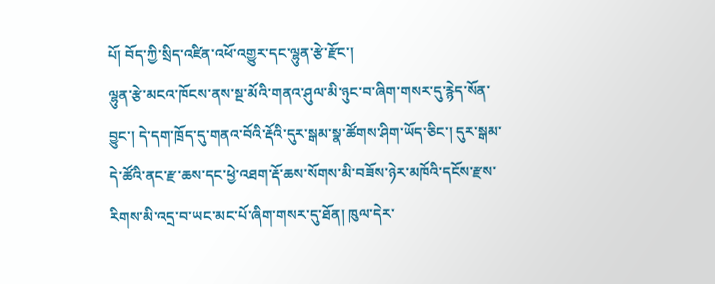པོ། བོད་ཀྱི་སྲིད་འཛིན་འཕོ་འགྱུར་དང་ལྷུན་རྩེ་རྫོང་།
ལྷུན་རྩེ་མངའ་ཁོངས་ནས་སྔ་མོའི་གནའ་ཤུལ་མི་ཉུང་བ་ཞིག་གསར་དུ་རྙེད་སོན་བྱུང་། དེ་དག་ཁྲོད་དུ་གནའ་བོའི་རྡོའི་དུར་སྒམ་སྣ་ཚོགས་ཤིག་ཡོད་ཅིང་། དུར་སྒམ་དེ་ཚོའི་ནང་རྫ་ཆས་དང་ཕྱེ་འཐག་རྡོ་ཆས་སོགས་མི་བཟོས་ཉེར་མཁོའི་དངོས་རྫས་རིགས་མི་འདྲ་བ་ཡང་མང་པོ་ཞིག་གསར་དུ་ཐོན། ཁུལ་དེར་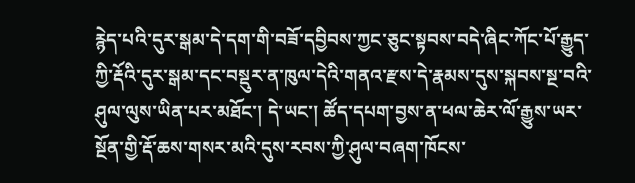རྙེད་པའི་དུར་སྒམ་དེ་དག་གི་བཟོ་དབྱིབས་ཀྱང་ཅུང་སྟབས་བདེ་ཞིང་ཀོང་པོ་རྒྱུད་ཀྱི་རྡོའི་དུར་སྒམ་དང་བསྡུར་ན་ཁུལ་དེའི་གནའ་རྫས་དེ་རྣམས་དུས་སྐབས་སྔ་བའི་ཤུལ་ལུས་ཡིན་པར་མཐོང་། དེ་ཡང་། ཚོད་དཔག་བྱས་ན་ཕལ་ཆེར་ལོ་རྒྱུས་ཡར་སྔོན་གྱི་རྡོ་ཆས་གསར་མའི་དུས་རབས་ཀྱི་ཤུལ་བཞག་ཁོངས་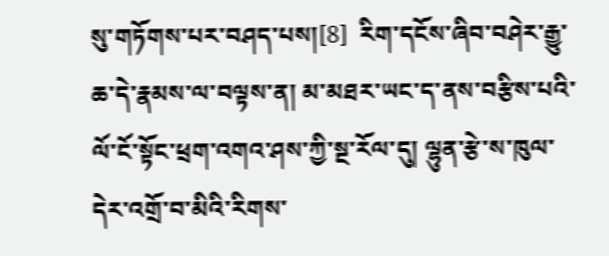སུ་གཏོགས་པར་བཤད་པས།[8]  རིག་དངོས་ཞིབ་བཤེར་རྒྱུ་ཆ་དེ་རྣམས་ལ་བལྟས་ན། མ་མཐར་ཡང་ད་ནས་བརྩིས་པའི་ལོ་ངོ་སྟོང་ཕྲག་འགའ་ཤས་ཀྱི་སྔ་རོལ་དུ། ལྷུན་རྩེ་ས་ཁུལ་དེར་འགྲོ་བ་མིའི་རིགས་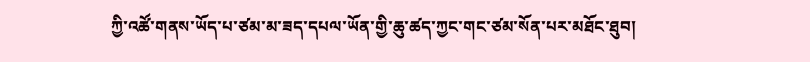ཀྱི་འཚོ་གནས་ཡོད་པ་ཙམ་མ་ཟད་དཔལ་ཡོན་གྱི་ཆུ་ཚད་ཀྱང་གང་ཙམ་སོན་པར་མཐོང་ཐུབ།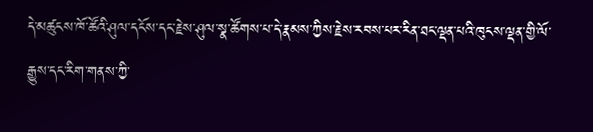དེ་མཚུངས་ཁོ་ཚོའི་ཤུལ་དངོས་དང་རྗེས་ཤུལ་སྣ་ཚོགས་པ་དེ་རྣམས་ཀྱིས་རྗེས་རབས་པར་རིན་ཐང་ལྡན་པའི་ཁུངས་ལྡན་གྱི་ལོ་རྒྱུས་དང་རིག་གནས་ཀྱི་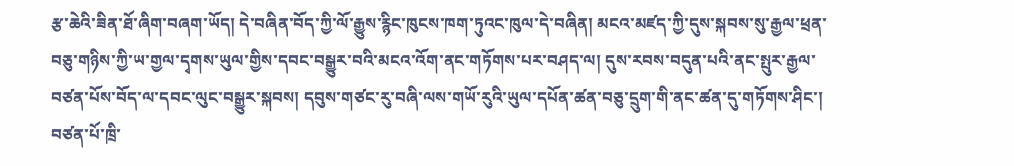རྩ་ཆེའི་ཟིན་ཐོ་ཞིག་བཞག་ཡོད། དེ་བཞིན་བོད་ཀྱི་ལོ་རྒྱུས་རྙིང་ཁུངས་ཁག་ཏུའང་ཁུལ་དེ་བཞིན། མངའ་མཛད་ཀྱི་དུས་སྐབས་སུ་རྒྱལ་ཕྲན་བཅུ་གཉིས་ཀྱི་ཡ་གྱལ་དྭགས་ཡུལ་གྱིས་དབང་བསྒྱུར་བའི་མངའ་འོག་ནང་གཏོགས་པར་བཤད་ལ། དུས་རབས་བདུན་པའི་ནང་སྤུར་རྒྱལ་བཙན་པོས་བོད་ལ་དབང་ལུང་བསྒྱུར་སྐབས། དབུས་གཙང་རུ་བཞི་ལས་གཡོ་རུའི་ཡུལ་དཔོན་ཚན་བཅུ་དྲུག་གི་ནང་ཚན་དུ་གཏོགས་ཤིང་། བཙན་པོ་ཁྲི་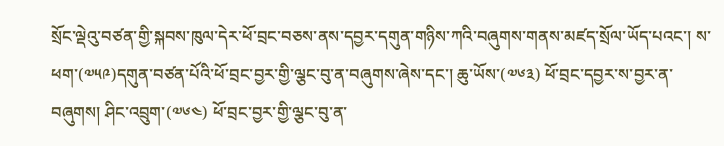སྲོང་ལྡེའུ་བཙན་གྱི་སྐབས་ཁུལ་དེར་ཕོ་བྲང་བཅས་ནས་དབྱར་དགུན་གཉིས་ཀའི་བཞུགས་གནས་མཛད་སྲོལ་ཡོད་པའང་། ས་ཕག་(༧༥༩)དགུན་བཙན་པོའི་ཕོ་བྲང་བྱར་གྱི་ལྕང་བུ་ན་བཞུགས་ཞེས་དང་། ཆུ་ཡོས་(༧༦༣) ཕོ་བྲང་དབྱར་ས་བྱར་ན་བཞུགས། ཤིང་འབྲུག་(༧༦༤) ཕོ་བྲང་བྱར་གྱི་ལྕང་བུ་ན་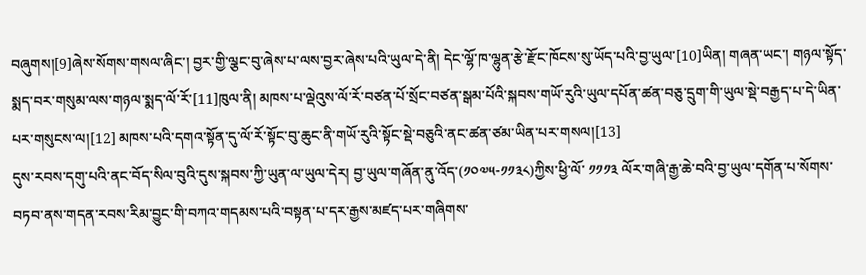བཞུགས།[9]ཞེས་སོགས་གསལ་ཞིང་། བྱར་གྱི་ལྕང་བུ་ཞེས་པ་ལས་བྱར་ཞེས་པའི་ཡུལ་དེ་ནི། དེང་ལྷོ་ཁ་ལྷུན་རྩེ་རྫོང་ཁོངས་སུ་ཡོད་པའི་བྱ་ཡུལ་[10]ཡིན། གཞན་ཡང་། གཉལ་སྟོད་སྨད་བར་གསུམ་ལས་གཉལ་སྨད་ལོ་རོ་[11]ཁུལ་ནི། མཁས་པ་ལྡེའུས་ལོ་རོ་བཙན་པོ་སྲོང་བཙན་སྒམ་པོའི་སྐབས་གཡོ་རུའི་ཡུལ་དཔོན་ཚན་བཅུ་དྲུག་གི་ཡུལ་སྡེ་བརྒྱད་པ་དེ་ཡིན་པར་གསུངས་ལ།[12] མཁས་པའི་དགའ་སྟོན་དུ་ལོ་རོ་སྟོང་བུ་ཆུང་ནི་གཡོ་རུའི་སྟོང་སྡེ་བཅུའི་ནང་ཚན་ཙམ་ཡིན་པར་གསལ།[13]
དུས་རབས་དགུ་པའི་ནང་བོད་སིལ་བུའི་དུས་སྐབས་ཀྱི་ཡུན་ལ་ཡུལ་དེར། བྱ་ཡུལ་གཞོན་ནུ་འོད་(༡༠༧༥-༡༡༣༨)ཀྱིས་ཕྱི་ལོ་ ༡༡༡༣ ལོར་གཞི་རྒྱ་ཆེ་བའི་བྱ་ཡུལ་དགོན་པ་སོགས་བཏབ་ནས་གདན་རབས་རིམ་བྱུང་གི་བཀའ་གདམས་པའི་བསྟན་པ་དར་རྒྱས་མཛད་པར་གཞིགས་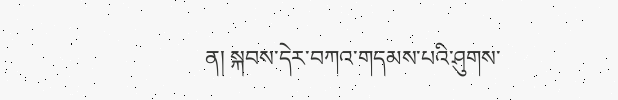ན། སྐབས་དེར་བཀའ་གདམས་པའི་ཤུགས་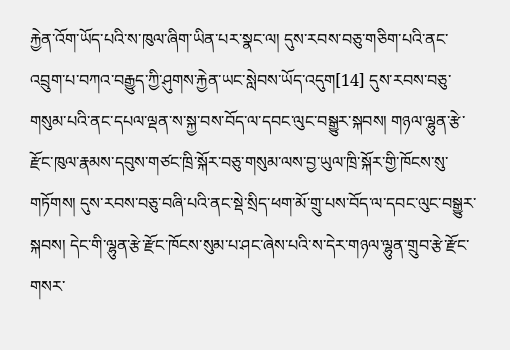རྐྱེན་འོག་ཡོད་པའི་ས་ཁུལ་ཞིག་ཡིན་པར་སྣང་ལ། དུས་རབས་བཅུ་གཅིག་པའི་ནང་འབྲུག་པ་བཀའ་བརྒྱུད་ཀྱི་ཤུགས་རྐྱེན་ཡང་སླེབས་ཡོད་འདུག[14] དུས་རབས་བཅུ་གསུམ་པའི་ནང་དཔལ་ལྡན་ས་སྐྱ་བས་བོད་ལ་དབང་ལུང་བསྒྱུར་སྐབས། གཉལ་ལྷུན་རྩེ་རྫོང་ཁུལ་རྣམས་དབུས་གཙང་ཁྲི་སྐོར་བཅུ་གསུམ་ལས་བྱ་ཡུལ་ཁྲི་སྐོར་གྱི་ཁོངས་སུ་གཏོགས། དུས་རབས་བཅུ་བཞི་པའི་ནང་སྡེ་སྲིད་ཕག་མོ་གྲུ་པས་བོད་ལ་དབང་ལུང་བསྒྱུར་སྐབས། དེང་གི་ལྷུན་རྩེ་རྫོང་ཁོངས་སུམ་པ་ཤང་ཞེས་པའི་ས་དེར་གཉལ་ལྷུན་གྲུབ་རྩེ་རྫོང་གསར་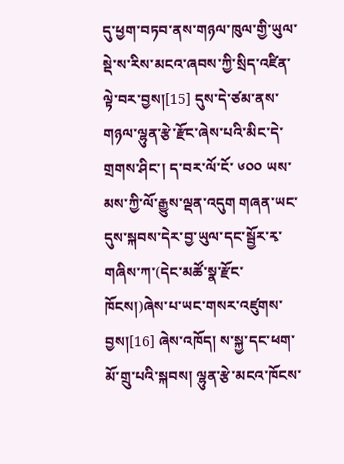དུ་ཕྱག་བཏབ་ནས་གཉལ་ཁུལ་གྱི་ཡུལ་སྡེ་ས་རིས་མངའ་ཞབས་ཀྱི་སྲིད་འཛིན་ལྟེ་བར་བྱས།[15] དུས་དེ་ཙམ་ནས་གཉལ་ལྷུན་རྩེ་རྫོང་ཞེས་པའི་མིང་དེ་གྲགས་ཤིང་། ད་བར་ལོ་ངོ་ ༦༠༠ ཡས་མས་ཀྱི་ལོ་རྒྱུས་ལྡན་འདུག གཞན་ཡང་དུས་སྐབས་དེར་བྱ་ཡུལ་དང་སྦྱོར་རྭ་གཞིས་ཀ་(དེང་མཚོ་སྣ་རྫོང་ཁོངས།)ཞེས་པ་ཡང་གསར་འཛུགས་བྱས།[16] ཞེས་འཁོད། ས་སྐྱ་དང་ཕག་མོ་གྲུ་པའི་སྐབས། ལྷུན་རྩེ་མངའ་ཁོངས་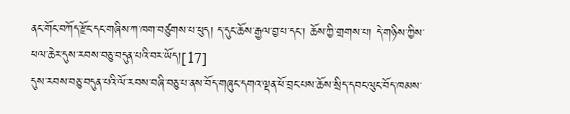ནང་གོང་བཀོད་རྫོང་དང་གཞིས་ཀ་ཁག་བཙུགས་པ་ཕུད། ད་དུང་ཆོས་རྒྱལ་བྱ་པ་དང་། ཆོས་ཀྱི་གྲགས་པ། དེ་གཉིས་ཀྱིས་ཕལ་ཆེར་དུས་རབས་བཅུ་བདུན་པའི་བར་ཡོད།[17]
དུས་རབས་བཅུ་བདུན་པའི་ལོ་རབས་བཞི་བཅུ་པ་ནས་བོད་གཞུང་དགའ་ལྡན་ཕོ་བྲང་པས་ཆོས་སྲིད་དབང་ལུང་བོད་ཁམས་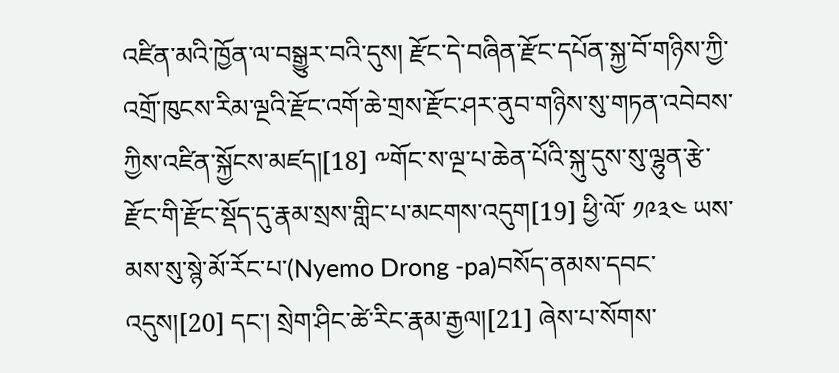འཛིན་མའི་ཁྱོན་ལ་བསྒྱུར་བའི་དུས། རྫོང་དེ་བཞིན་རྫོང་དཔོན་སྐྱ་བོ་གཉིས་ཀྱི་འགྲོ་ཁུངས་རིམ་ལྔའི་རྫོང་འགོ་ཆེ་གྲས་རྫོང་ཤར་ནུབ་གཉིས་སུ་གཏན་འབེབས་ཀྱིས་འཛིན་སྐྱོངས་མཛད།[18] ༸གོང་ས་ལྔ་པ་ཆེན་པོའི་སྐུ་དུས་སུ་ལྷུན་རྩེ་རྫོང་གི་རྫོང་སྡོད་དུ་རྣམ་སྲས་གླིང་པ་མངགས་འདུག[19] ཕྱི་ལོ་ ༡༩༣༤ ཡས་མས་སུ་སྙེ་མོ་རོང་པ་(Nyemo Drong -pa)བསོད་ནམས་དབང་འདུས།[20] དང་། སྲེག་ཤིང་ཚེ་རིང་རྣམ་རྒྱལ།[21] ཞེས་པ་སོགས་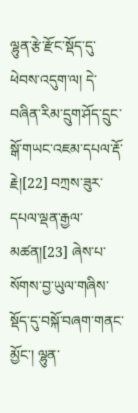ལྷུན་རྩེ་རྫོང་སྡོད་དུ་ཕེབས་འདུག་ལ། དེ་བཞིན་རིམ་དྲུག་ཤོད་དྲུང་སྒོ་གཡང་འཇམ་དཔལ་རྡོ་རྗེ།[22] བཀྲས་ཟུར་དཔལ་ལྡན་རྒྱལ་མཚན།[23] ཞེས་པ་སོགས་བྱ་ཡུལ་གཞིས་སྡོད་དུ་བསྐོ་བཞག་གནང་མྱོང་། ལྷུན་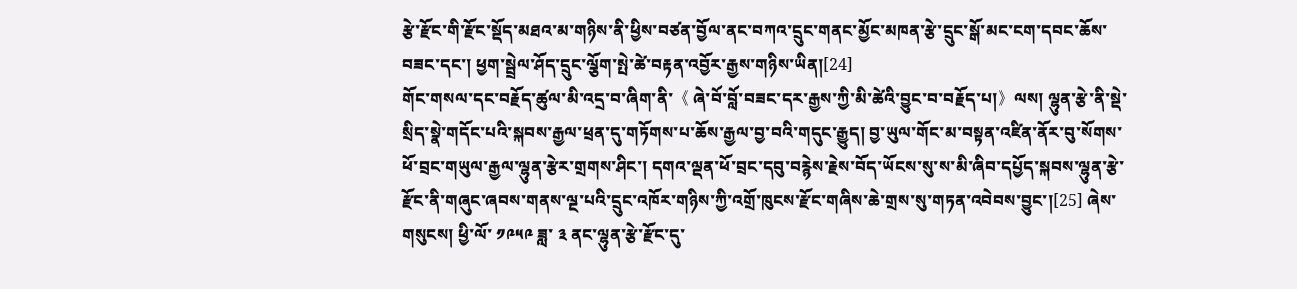རྩེ་རྫོང་གི་རྫོང་སྡོད་མཐའ་མ་གཉིས་ནི་ཕྱིས་བཙན་བྱོལ་ནང་བཀའ་དྲུང་གནང་མྱོང་མཁན་རྩེ་དྲུང་སྒོ་མང་ངག་དབང་ཆོས་བཟང་དང་། ཕྱག་སྦྲེལ་ཤོད་དྲུང་ལྕོག་སྤེ་ཚེ་བརྟན་འབྱོར་རྒྱས་གཉིས་ཡིན།[24]
གོང་གསལ་དང་བརྗོད་ཚུལ་མི་འདྲ་བ་ཞིག་ནི་《 ཞེ་བོ་བློ་བཟང་དར་རྒྱས་ཀྱི་མི་ཚེའི་བྱུང་བ་བརྗོད་པ།》ལས། ལྷུན་རྩེ་ནི་སྡེ་སྲིད་སྣེ་གདོང་པའི་སྐབས་རྒྱལ་ཕྲན་དུ་གཏོགས་པ་ཆོས་རྒྱལ་བྱ་བའི་གདུང་རྒྱུད། བྱ་ཡུལ་གོང་མ་བསྟན་འཛིན་ནོར་བུ་སོགས་ཕོ་བྲང་གཡུལ་རྒྱལ་ལྷུན་རྩེར་གྲགས་ཤིང་། དགའ་ལྡན་ཕོ་བྲང་དབུ་བརྙེས་རྗེས་བོད་ཡོངས་སུ་ས་མི་ཞིབ་དཔྱོད་སྐབས་ལྷུན་རྩེ་རྫོང་ནི་གཞུང་ཞབས་གནས་ལྔ་པའི་དྲུང་འཁོར་གཉིས་ཀྱི་འགྲོ་ཁུངས་རྫོང་གཞིས་ཆེ་གྲས་སུ་གཏན་འབེབས་བྱུང་།[25] ཞེས་གསུངས། ཕྱི་ལོ་ ༡༩༥༩ ཟླ་ ༣ ནང་ལྷུན་རྩེ་རྫོང་དུ་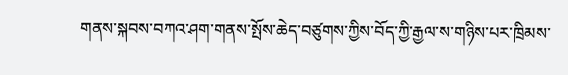གནས་སྐབས་བཀའ་ཤག་གནས་སྤོས་ཆེད་བཙུགས་ཀྱིས་བོད་ཀྱི་རྒྱལ་ས་གཉིས་པར་ཁྲིམས་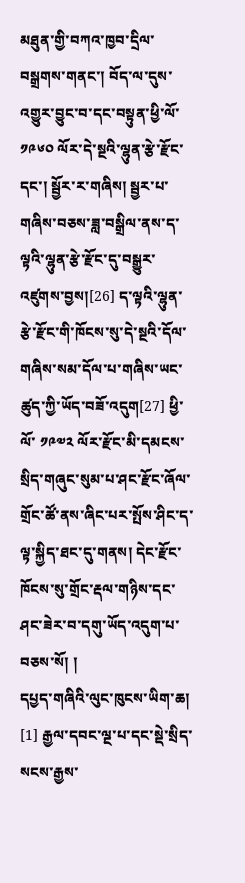མཐུན་གྱི་བཀའ་ཁྱབ་དྲིལ་བསྒྲགས་གནང་། བོད་ལ་དུས་འགྱུར་བྱུང་བ་དང་བསྟུན་ཕྱི་ལོ་ ༡༩༦༠ ལོར་དེ་སྔའི་ལྷུན་རྩེ་རྫོང་དང་། སྦྱོར་ར་གཞིས། སྦྱར་པ་གཞིས་བཅས་ཟླ་བསྒྲིལ་ནས་ད་ལྟའི་ལྷུན་རྩེ་རྫོང་དུ་བསྒྱུར་འཛུགས་བྱས།[26] ད་ལྟའི་ལྷུན་རྩེ་རྫོང་གི་ཁོངས་སུ་དེ་སྔའི་དོལ་གཞིས་སམ་དོལ་པ་གཞིས་ཡང་ཚུད་ཀྱི་ཡོད་བཟོ་འདུག[27] ཕྱི་ལོ་ ༡༩༧༢ ལོར་རྫོང་མི་དམངས་སྲིད་གཞུང་སུམ་པ་ཤང་རྫོང་ཞོལ་གྲོང་ཚོ་ནས་ཞིང་པར་སྤོས་ཤིང་ད་ལྟ་སྐྱིད་ཐང་དུ་གནས། དེང་རྫོང་ཁོངས་སུ་གྲོང་རྡལ་གཉིས་དང་ཤང་ཟེར་བ་དགུ་ཡོད་འདུག་པ་བཅས་སོ། །
དཔྱད་གཞིའི་ལུང་ཁུངས་ཡིག་ཆ།
[1] རྒྱལ་དབང་ལྔ་པ་དང་སྡེ་སྲིད་སངས་རྒྱས་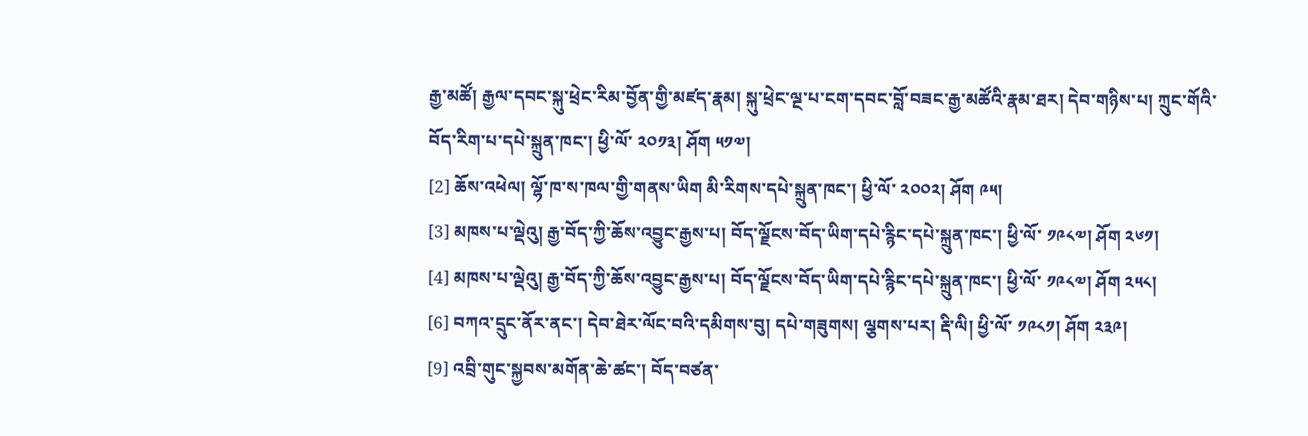རྒྱ་མཚོ། རྒྱལ་དབང་སྐུ་ཕྲེང་རིམ་བྱོན་གྱི་མཛད་རྣམ། སྐུ་ཕྲེང་ལྔ་པ་ངག་དབང་བློ་བཟང་རྒྱ་མཚོའི་རྣམ་ཐར། དེབ་གཉིས་པ། ཀྲུང་གོའི་བོད་རིག་པ་དཔེ་སྐྲུན་ཁང་། ཕྱི་ལོ་ ༢༠༡༣། ཤོག ༥༡༧།
[2] ཆོས་འཕེལ། ལྷོ་ཁ་ས་ཁལ་གྱི་གནས་ཡིག མི་རིགས་དཔེ་སྐྲུན་ཁང་། ཕྱི་ལོ་ ༢༠༠༢། ཤོག ༩༥།
[3] མཁས་པ་ལྡེའུ། རྒྱ་བོད་ཀྱི་ཆོས་འབྱུང་རྒྱས་པ། བོད་ལྗོངས་བོད་ཡིག་དཔེ་རྙིང་དཔེ་སྐྲུན་ཁང་། ཕྱི་ལོ་ ༡༩༨༧། ཤོག ༢༦༡།
[4] མཁས་པ་ལྡེའུ། རྒྱ་བོད་ཀྱི་ཆོས་འབྱུང་རྒྱས་པ། བོད་ལྗོངས་བོད་ཡིག་དཔེ་རྙིང་དཔེ་སྐྲུན་ཁང་། ཕྱི་ལོ་ ༡༩༨༧། ཤོག ༢༥༨།
[6] བཀའ་དྲུང་ནོར་ནང་། དེབ་ཐེར་ལོང་བའི་དམིགས་བུ། དཔེ་གཟུགས། ལྕགས་པར། རྡི་ལི། ཕྱི་ལོ་ ༡༩༨༡། ཤོག ༢༣༩།
[9] འབྲི་གུང་སྐྱབས་མགོན་ཆེ་ཚང་། བོད་བཙན་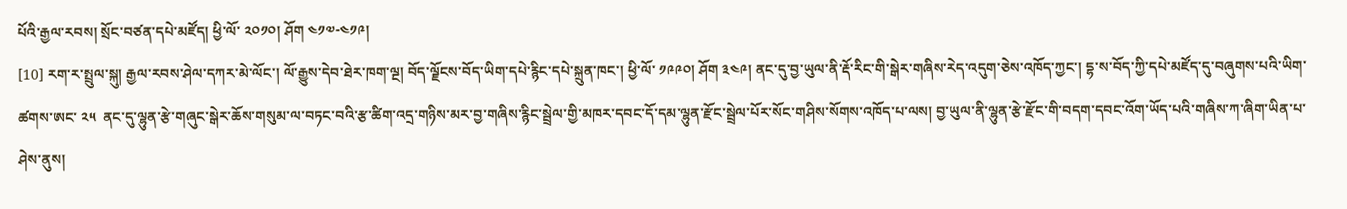པོའི་རྒྱལ་རབས། སྲོང་བཙན་དཔེ་མཛོད། ཕྱི་ལོ་ ༢༠༡༠། ཤོག ༤༡༧-༤༡༩།
[10] རག་ར་སྤྲུལ་སྐུ། རྒྱལ་རབས་ཤེལ་དཀར་མེ་ལོང་། ལོ་རྒྱུས་དེབ་ཐེར་ཁག་ལྔ། བོད་ལྗོངས་བོད་ཡིག་དཔེ་རྙིང་དཔེ་སྐྲུན་ཁང་། ཕྱི་ལོ་ ༡༩༩༠། ཤོག ༣༤༩། ནང་དུ་བྱ་ཡུལ་ནི་རྡོ་རིང་གི་སྒེར་གཞིས་རེད་འདུག་ཅེས་འཁོད་ཀྱང་། དྷ་ས་བོད་ཀྱི་དཔེ་མཛོད་དུ་བཞུགས་པའི་ཡིག་ཚགས་ཨང་ ༢༥  ནང་དུ་ལྷུན་རྩེ་གཞུང་སྒེར་ཆོས་གསུམ་ལ་བཏང་བའི་རྩ་ཚིག་འདྲ་གཉིས་མར་བྱ་གཞིས་རྙིང་སྦྲེལ་གྱི་མཁར་དབང་དོ་དམ་ལྷུན་རྫོང་སྦྲེལ་པོར་སོང་གཤིས་སོགས་འཁོད་པ་ལས། བྱ་ཡུལ་ནི་ལྷུན་རྩེ་རྫོང་གི་བདག་དབང་འོག་ཡོད་པའི་གཞིས་ཀ་ཞིག་ཡིན་པ་ཤེས་ནུས།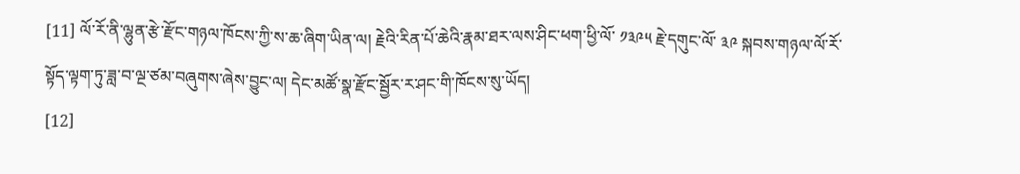[11] ལོ་རོ་ནི་ལྷུན་རྩེ་རྫོང་གཉལ་ཁོངས་ཀྱི་ས་ཆ་ཞིག་ཡིན་ལ། རྗེའི་རིན་པོ་ཆེའི་རྣམ་ཐར་ལས་ཤིང་ཕག་ཕྱི་ལོ་ ༡༣༩༥ རྗེ་དགུང་ལོ་ ༣༩ སྐབས་གཉལ་ལོ་རོ་སྟོད་ལྟག་ཏུ་ཟླ་བ་ལྔ་ཙམ་བཞུགས་ཞེས་བྱུང་ལ། དེང་མཚོ་སྣ་རྫོང་སྦྱོར་ར་ཤང་གི་ཁོངས་སུ་ཡོད།
[12]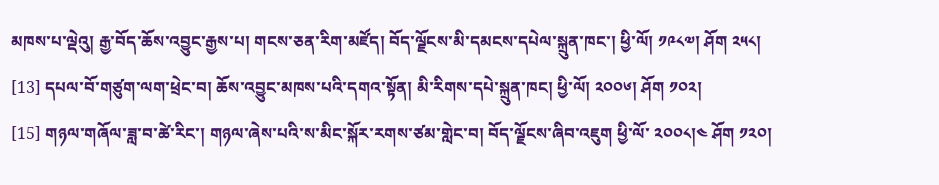མཁས་པ་ལྡེའུ། རྒྱ་བོད་ཆོས་འབྱུང་རྒྱས་པ། གངས་ཅན་རིག་མཛོད། བོད་ལྗོངས་མི་དམངས་དཔེལ་སྐྲུན་ཁང་། ཕྱི་ལོ། ༡༩༨༧། ཤོག ༢༥༨།
[13] དཔལ་བོ་གཙུག་ལག་ཕྲེང་བ། ཆོས་འབྱུང་མཁས་པའི་དགའ་སྟོན། མི་རིགས་དཔེ་སྐྲུན་ཁང། ཕྱི་ལོ། ༢༠༠༦། ཤོག ༡༠༢།
[15] གཉལ་གཞོལ་ཟླ་བ་ཚེ་རིང་། གཉལ་ཞེས་པའི་ས་མིང་སྐོར་རགས་ཙམ་གླེང་བ། བོད་ལྗོངས་ཞིབ་འཇུག ཕྱི་ལོ་ ༢༠༠༨།༤ ཤོག ༡༢༠།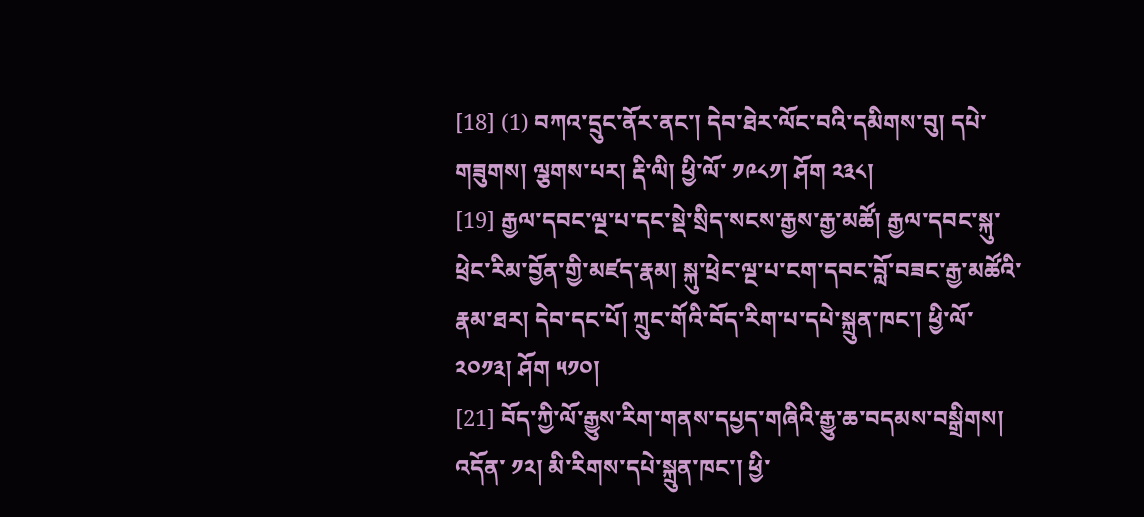[18] (1) བཀའ་དྲུང་ནོར་ནང་། དེབ་ཐེར་ལོང་བའི་དམིགས་བུ། དཔེ་གཟུགས། ལྕགས་པར། རྡི་ལི། ཕྱི་ལོ་ ༡༩༨༡། ཤོག ༢༣༨།
[19] རྒྱལ་དབང་ལྔ་པ་དང་སྡེ་སྲིད་སངས་རྒྱས་རྒྱ་མཚོ། རྒྱལ་དབང་སྐུ་ཕྲེང་རིམ་བྱོན་གྱི་མཛད་རྣམ། སྐུ་ཕྲེང་ལྔ་པ་ངག་དབང་བློ་བཟང་རྒྱ་མཚོའི་རྣམ་ཐར། དེབ་དང་པོ། ཀྲུང་གོའི་བོད་རིག་པ་དཔེ་སྐྲུན་ཁང་། ཕྱི་ལོ་ ༢༠༡༣། ཤོག ༥༡༠།
[21] བོད་ཀྱི་ལོ་རྒྱུས་རིག་གནས་དཔྱད་གཞིའི་རྒྱུ་ཆ་བདམས་བསྒྲིགས། འདོན་ ༡༢། མི་རིགས་དཔེ་སྐྲུན་ཁང་། ཕྱི་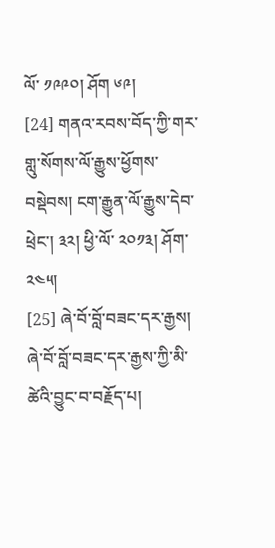ལོ་ ༡༩༩༠། ཤོག ༦༩།
[24] གནའ་རབས་བོད་ཀྱི་གར་གླུ་སོགས་ལོ་རྒྱུས་ཕྱོགས་བསྡེབས། ངག་རྒྱུན་ལོ་རྒྱུས་དེབ་ཕྲེང་། ༣༢། ཕྱི་ལོ་ ༢༠༡༣། ཤོག་ ༢༤༥།
[25] ཞེ་བོ་བློ་བཟང་དར་རྒྱས། ཞེ་བོ་བློ་བཟང་དར་རྒྱས་ཀྱི་མི་ཚེའི་བྱུང་བ་བརྗོད་པ།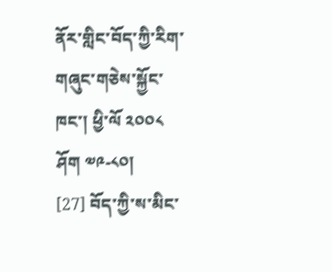ནོར་གླིང་བོད་ཀྱི་རིག་གཞུང་གཅེས་སྐྱོང་ཁང་། ཕྱི་ལོ ༢༠༠༨ ཤོག ༧༩-༨༠།
[27] བོད་ཀྱི་ས་མིང་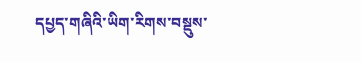དཔྱད་གཞིའི་ཡིག་རིགས་བསྡུས་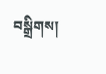བསྒྲིགས།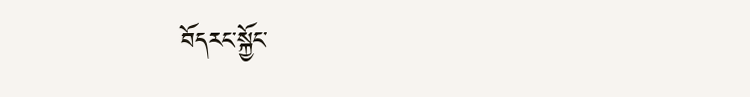བོདརང་སྐྱོང་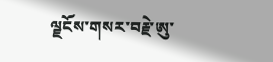ལྗངོས་གསར་བརྗེ་ཨུ་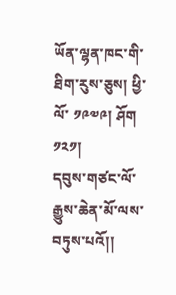ཡོན་ལྷན་ཁང་གི་ཐིག་རུས་ཅུས། ཕྱི་ལོ་ ༡༩༧༩། ཤོག ༡༢༡།
དབུས་གཙང་ལོ་རྒྱུས་ཆེན་མོ་ལས་བཏུས་པའོ།།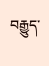བརྒྱུད་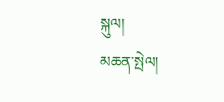སྐུལ།
མཆན་སྤེལ།